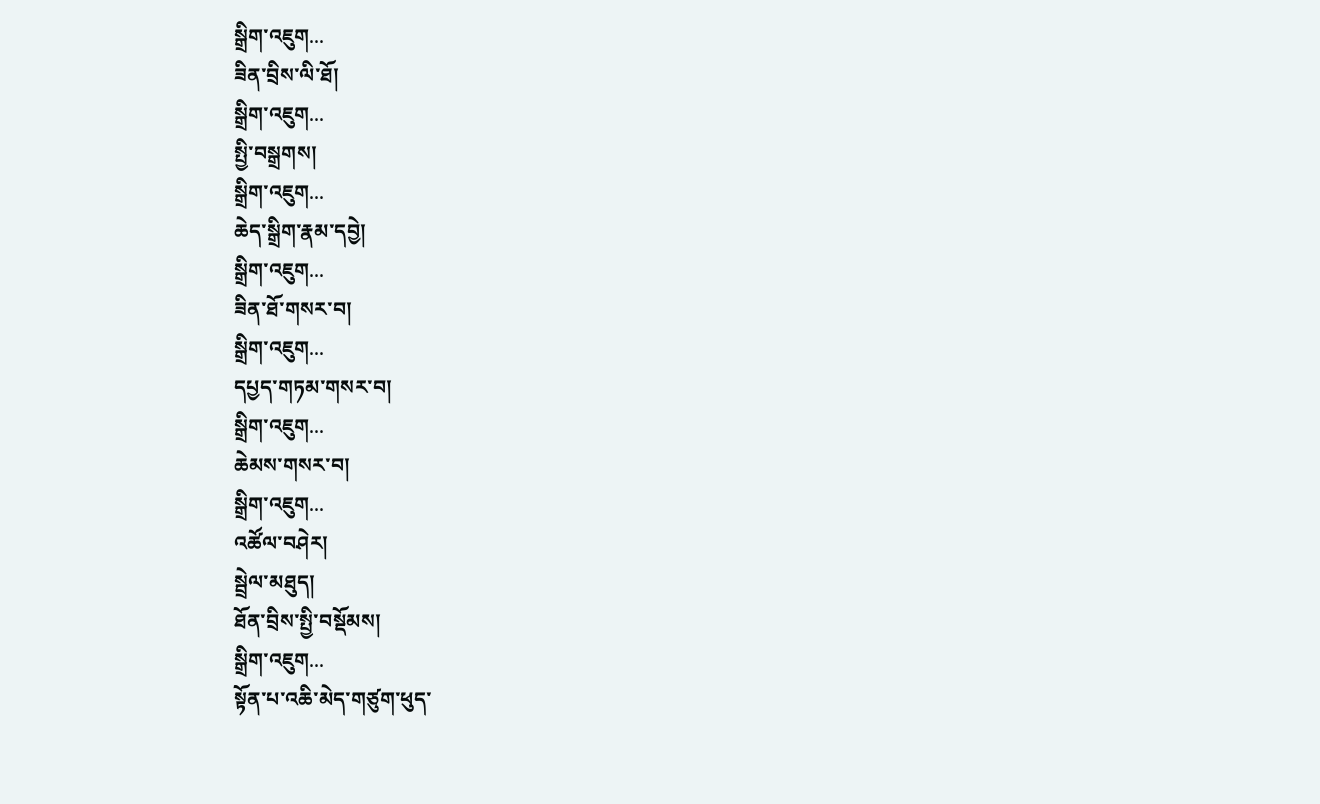སྒྲིག་འཇུག...
ཟིན་བྲིས་ལི་ཐོ།
སྒྲིག་འཇུག...
སྤྱི་བསྒྲགས།
སྒྲིག་འཇུག...
ཆེད་སྒྲིག་རྣམ་དབྱེ།
སྒྲིག་འཇུག...
ཟིན་ཐོ་གསར་བ།
སྒྲིག་འཇུག...
དཔྱད་གཏམ་གསར་བ།
སྒྲིག་འཇུག...
ཆེམས་གསར་བ།
སྒྲིག་འཇུག...
འཚོལ་བཤེར།
སྦྲེལ་མཐུད།
ཐོན་བྲིས་སྤྱི་བསྡོམས།
སྒྲིག་འཇུག...
སྟོན་པ་འཆི་མེད་གཙུག་ཕུད་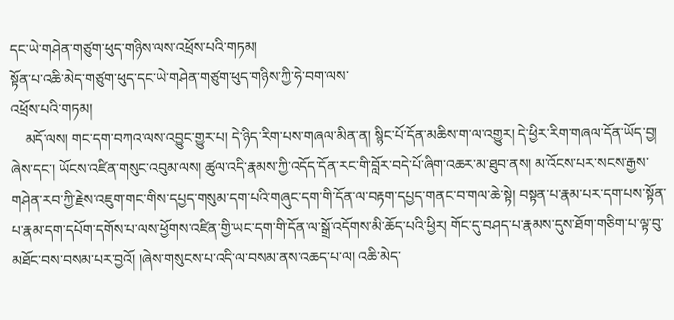དང་ཡེ་གཤེན་གཙུག་ཕུད་གཉིས་ལས་འཕྲོས་པའི་གཏམ།
སྟོན་པ་འཆི་མེད་གཙུག་ཕུད་དང་ཡེ་གཤེན་གཙུག་ཕུད་གཉིས་ཀྱི་ཧེ་བག་ལས་
འཕྲོས་པའི་གཏམ།
    མདོ་ལས། གང་དག་བཀའ་ལས་འབྱུང་གྱུར་པ། དེ་ཉིད་རིག་པས་གཞལ་མིན་ན། སྙིང་པོ་དོན་མཆིས་ག་ལ་འགྱུར། དེ་ཕྱིར་རིག་གཞལ་དོན་ཡོད་བྱ། ཞེས་དང་། ཡོངས་འཛིན་གསུང་འབུམ་ལས། ཚུལ་འདི་རྣམས་ཀྱི་འདོད་དོན་རང་གི་བློར་བདེ་པོ་ཞིག་འཆར་མ་ཐུབ་ནས། མ་འོངས་པར་སངས་རྒྱས་གཤེན་རབ་ཀྱི་རྗེས་འཇུག་གང་གིས་དཔྱད་གསུམ་དག་པའི་གཞུང་དག་གི་དོན་ལ་བརྟག་དཔྱད་གནང་བ་གལ་ཆེ་སྟེ། བསྟན་པ་རྣམ་པར་དག་པས་སྟོན་པ་རྣམ་དག་དཔོག་དགོས་པ་ལས་ཕྱོགས་འཛིན་གྱི་ཡང་དག་གི་དོན་ལ་སྒྲོ་འདོགས་མི་ཆོད་པའི་ཕྱིར། གོང་དུ་བཤད་པ་རྣམས་དུས་ཐོག་གཅིག་པ་ལྟ་བུ་མཐོང་བས་བསམ་པར་བྱའོ། །ཞེས་གསུངས་པ་འདི་ལ་བསམ་ནས་འཆད་པ་ལ། འཆི་མེད་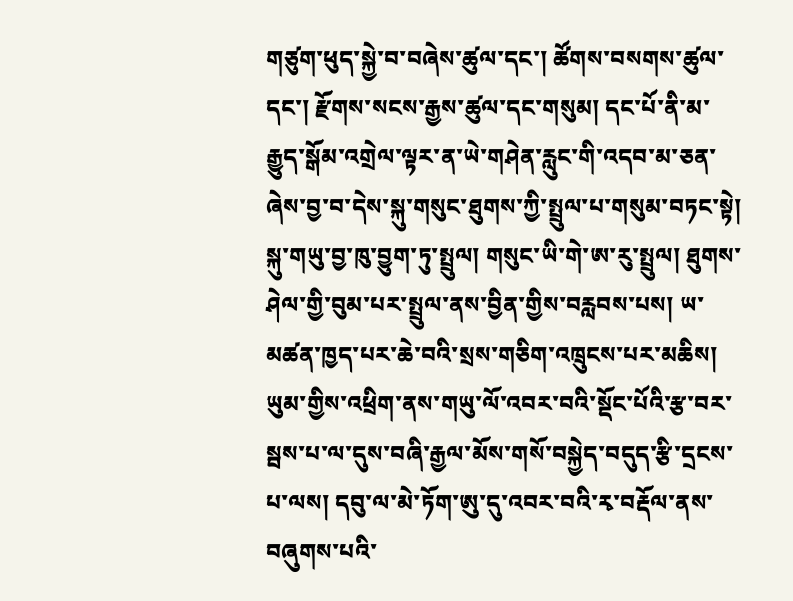གཙུག་ཕུད་སྐྱེ་བ་བཞེས་ཚུལ་དང་། ཚོགས་བསགས་ཚུལ་དང་། རྫོགས་སངས་རྒྱས་ཚུལ་དང་གསུམ། དང་པོ་ནི་མ་རྒྱུད་སྒོམ་འགྲེལ་ལྟར་ན་ཡེ་གཤེན་རླུང་གི་འདབ་མ་ཅན་ཞེས་བྱ་བ་དེས་སྐུ་གསུང་ཐུགས་ཀྱི་སྤྲུལ་པ་གསུམ་བཏང་སྟེ། སྐུ་གཡུ་བྱ་ཁུ་བྱུག་ཏུ་སྤྲུལ། གསུང་ཡི་གེ་ཨ་རུ་སྤྲུལ། ཐུགས་ཤེལ་གྱི་བུམ་པར་སྤྲུལ་ནས་བྱིན་གྱིས་བརླབས་པས། ཡ་མཚན་ཁྱད་པར་ཆེ་བའི་སྲས་གཅིག་འཁྲུངས་པར་མཆིས། ཡུམ་གྱིས་འཕྲིག་ནས་གཡུ་ལོ་འབར་བའི་སྡོང་པོའི་རྩ་བར་སྦས་པ་ལ་དུས་བཞི་རྒྱལ་མོས་གསོ་བསྐྱེད་བདུད་རྩི་དྲངས་པ་ལས། དབུ་ལ་མེ་ཏོག་ཨུ་དུ་འབར་བའི་རྭ་བརྡོལ་ནས་བཞུགས་པའི་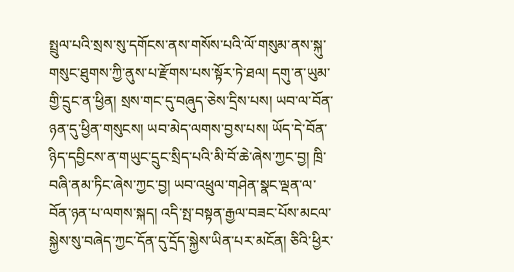སྤྲུལ་པའི་སྲས་སུ་དགོངས་ནས་གསོས་པའི་ལོ་གསུམ་ནས་སྐུ་གསུང་ཐུགས་ཀྱི་ནུས་པ་རྫོགས་པས་སྟོར་ཏེ་ཐལ། དགུ་ན་ཡུམ་གྱི་དྲུང་ན་ཕྱིན། སྲས་གང་དུ་བཞུད་ཅེས་དྲིས་པས། ཡབ་ལ་བོན་ཉན་དུ་ཕྱིན་གསུངས། ཡབ་མེད་ལགས་བྱས་པས། ཡོད་དེ་བོན་ཉིད་དབྱིངས་ན་གཡུང་དྲུང་སྲིད་པའི་མི་བོ་ཆེ་ཞེས་ཀྱང་བྱ། ཁྲི་བཞི་ནམ་ཏིང་ཞེས་ཀྱང་བྱ། ཡབ་འཕྲུལ་གཤེན་སྣང་ལྡན་ལ་བོན་ཉན་པ་ལགས་སྐད། འདི་སྤ་བསྟན་རྒྱལ་བཟང་པོས་མངལ་སྐྱེས་སུ་བཞེད་ཀྱང་དོན་དུ་དྲོད་སྐྱེས་ཡིན་པར་མངོན། ཅིའི་ཕྱིར་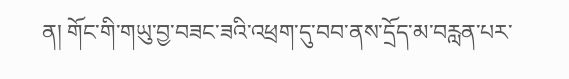ན། གོང་གི་གཡུ་བྱ་བཟང་ཟའི་འཕྲག་དུ་བབ་ནས་དྲོད་མ་བརླན་པར་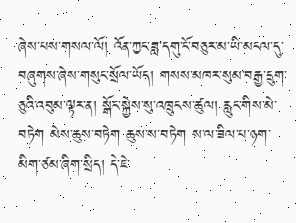ཞེས་པས་གསལ་ལོ། འོན་ཀྱང་ཟླ་དགུ་ངོ་བཅུར་མ་ཡི་མངལ་དུ་བཞུགས་ཞེས་གསུང་སྲོལ་ཡོད། གསས་མཁར་སུམ་བརྒྱ་དྲུག་ཅུའི་འབུམ་ལྟར་ན། སྒོང་སྐྱེས་སུ་འཁྲུངས་ཚུལ། རླུང་གིས་མེ་བཏེག མེས་ཆུས་བཏེག ཆུས་ས་བཏེག ས་ལ་ཟིལ་པ་ཉག་མིག་ཙམ་ཞིག་སྲིད། དེ་ཇེ་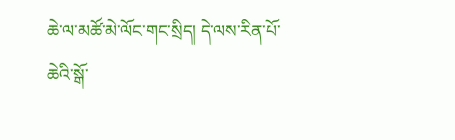ཆེ་ལ་མཚོ་མེ་ལོང་གང་སྲིད། དེ་ལས་རིན་པོ་ཆེའི་སྒོ་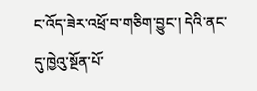ང་འོད་ཟེར་འཕྲོ་བ་གཅིག་བྱུང་། དེའི་ནང་དུ་ཁྱེའུ་སྔོན་པོ་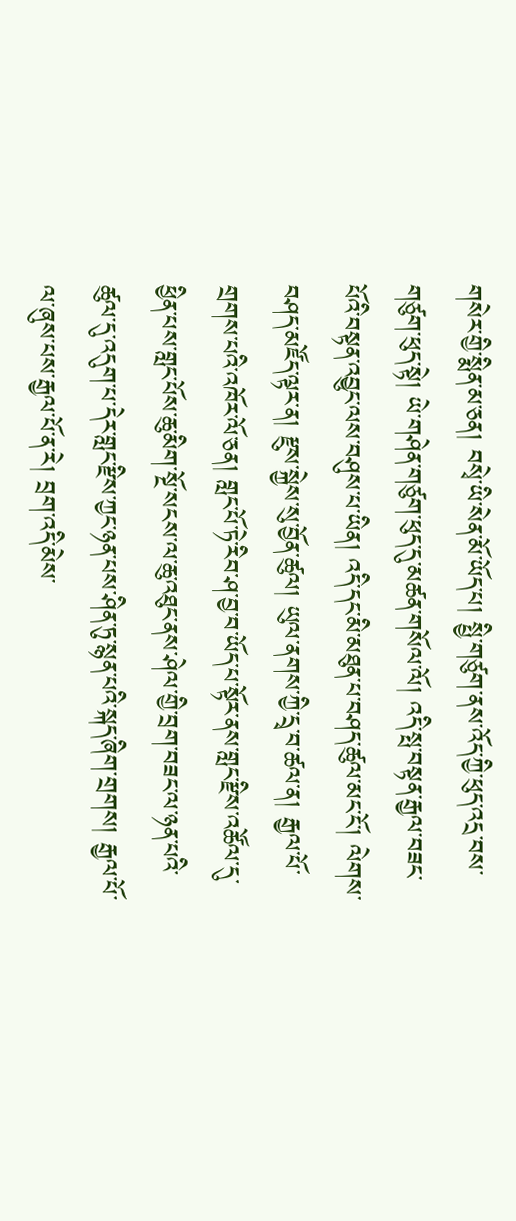གསེར་གྱི་སྨིན་མ་ཅན། བསྭེ་ཡི་སེན་མོ་ཡོད་པ། སྤྱི་གཙུག་ནས་འོད་ཀྱི་ཕུད་འདྲ་བས་གཙུག་ཕུད་སྟེ། ཡེ་གཤེན་གཙུག་ཕུད་དུ་མཚན་གསོལ་ལོ། འདི་སྤ་བསྟན་རྒྱལ་བཟང་པོའི་བསྟན་འབྱུང་ལས་བཤུས་པ་ཡིན། འདི་དང་མི་མཐུན་པ་བཤད་ཚུལ་མང་ངོ་། ལེགས་བཤད་མཛོད་ལྟར་ན། རྫུས་སྐྱེས་སུ་བྱོན་ཚུལ། ཡུལ་ནགས་ཀྱི་དྲྭ་བ་ཚལ་ན། རྒྱལ་པོ་གྲགས་པའི་འཁོར་ལོ་ཅན། གླང་པོ་ཏེ་རིབ་ཤ་བྱ་བ་ཡོད་པ་སྟོར་ནས་གླང་རྫིས་འཚོལ་དུ་ཕྱིན་པས་གླང་པོས་ཆུ་མིག་སྔོ་སངས་ལ་ཆུ་འཐུང་ནས་ཤེལ་གྱི་བྲག་བཟང་ལ་ཉན་པའི་ཚུལ་དུ་འདུག་པ་དེར་གླང་རྫིས་ཀྱང་ཉན་པས་ཤིན་ཏུ་སྙན་པའི་སྐད་ཞིག་གྲགས། རྒྱལ་པོ་ལ་ཞུས་པས་རྒྱལ་པོ་ན་རེ། བྲག་འདི་མེས་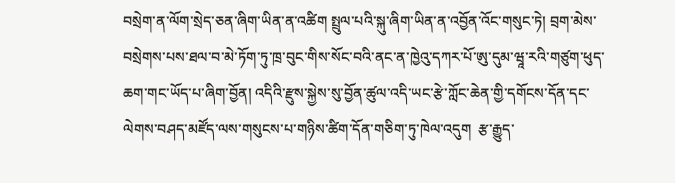བསྲེག་ན་ལོག་སྲེད་ཅན་ཞིག་ཡིན་ན་འཚིག སྤྲུལ་པའི་སྐུ་ཞིག་ཡིན་ན་འབྱོན་འོང་གསུང་ཏེ། བྲག་མེས་བསྲེགས་པས་ཐལ་བ་མེ་ཏོག་ཏུ་ཁྲ་བུང་གིས་སོང་བའི་ནང་ན་ཁྱེའུ་དཀར་པོ་ཨུ་དུམ་ཝཱ་རའི་གཙུག་ཕུད་ཆག་གང་ཡོད་པ་ཞིག་བྱོན། འདིའི་རྫུས་སྐྱེས་སུ་བྱོན་ཚུལ་འདི་ཡང་རྩེ་ཀློང་ཆེན་གྱི་དགོངས་དོན་དང་ལེགས་བཤད་མཛོད་ལས་གསུངས་པ་གཉིས་ཚིག་དོན་གཅིག་ཏུ་ཁེལ་འདུག  རྩ་རྒྱུད་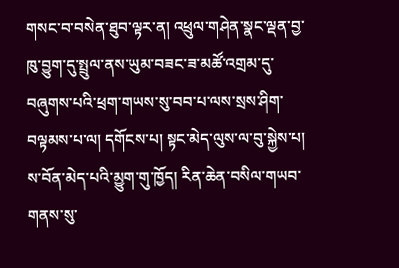གསང་བ་བསེན་ཐུབ་ལྟར་ན། འཕྲུལ་གཤེན་སྣང་ལྡན་བྱ་ཁུ་བྱུག་དུ་སྤྲུལ་ནས་ཡུམ་བཟང་ཟ་མཚོ་འགྲམ་དུ་བཞུགས་པའི་ཕྲག་གཡས་སུ་བབ་པ་ལས་སྲས་ཤིག་བལྟམས་པ་ལ། དགོངས་པ། སྟང་མེད་ལུས་ལ་བུ་སྐྱེས་པ། ས་བོན་མེད་པའི་མྱུག་གུ་ཁྱོད། རིན་ཆེན་བསིལ་གཡབ་གནས་སུ་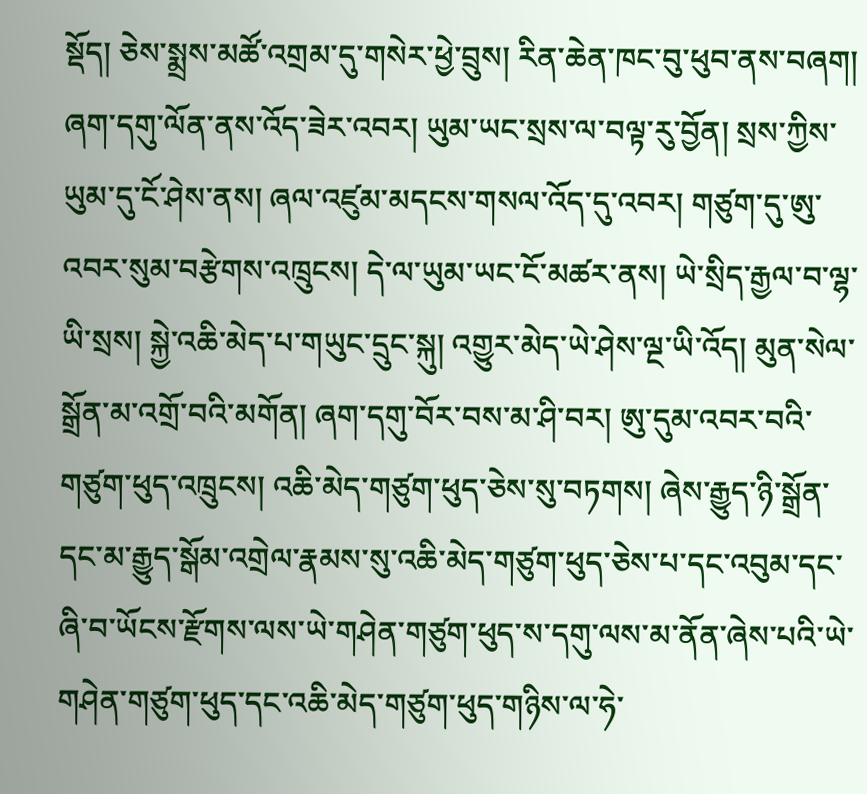སྡོད། ཅེས་སྨྲས་མཚོ་འགྲམ་དུ་གསེར་ཕྱེ་བྲུས། རིན་ཆེན་ཁང་བུ་ཕུབ་ནས་བཞག། ཞག་དགུ་ལོན་ནས་འོད་ཟེར་འབར། ཡུམ་ཡང་སྲས་ལ་བལྟ་རུ་བྱོན། སྲས་ཀྱིས་ཡུམ་དུ་ངོ་ཤེས་ནས། ཞལ་འཛུམ་མདངས་གསལ་འོད་དུ་འབར། གཙུག་དུ་ཨུ་འབར་སུམ་བརྩེགས་འཁྲུངས། དེ་ལ་ཡུམ་ཡང་ངོ་མཚར་ནས། ཡེ་སྲིད་རྒྱལ་བ་ལྷ་ཡི་སྲས། སྐྱེ་འཆི་མེད་པ་གཡུང་དྲུང་སྐུ། འགྱུར་མེད་ཡེ་ཤེས་ལྔ་ཡི་འོད། མུན་སེལ་སྒྲོན་མ་འགྲོ་བའི་མགོན། ཞག་དགུ་བོར་བས་མ་ཤི་བར། ཨུ་དུམ་འབར་བའི་གཙུག་ཕུད་འཁྲུངས། འཆི་མེད་གཙུག་ཕུད་ཅེས་སུ་བཏགས། ཞེས་རྒྱུད་ཉི་སྒྲོན་དང་མ་རྒྱུད་སྒོམ་འགྲེལ་རྣམས་སུ་འཆི་མེད་གཙུག་ཕུད་ཅེས་པ་དང་འབུམ་དང་ཞི་བ་ཡོངས་རྫོགས་ལས་ཡེ་གཤེན་གཙུག་ཕུད་ས་དགུ་ལས་མ་ནོན་ཞེས་པའི་ཡེ་གཤེན་གཙུག་ཕུད་དང་འཆི་མེད་གཙུག་ཕུད་གཉིས་ལ་ཧེ་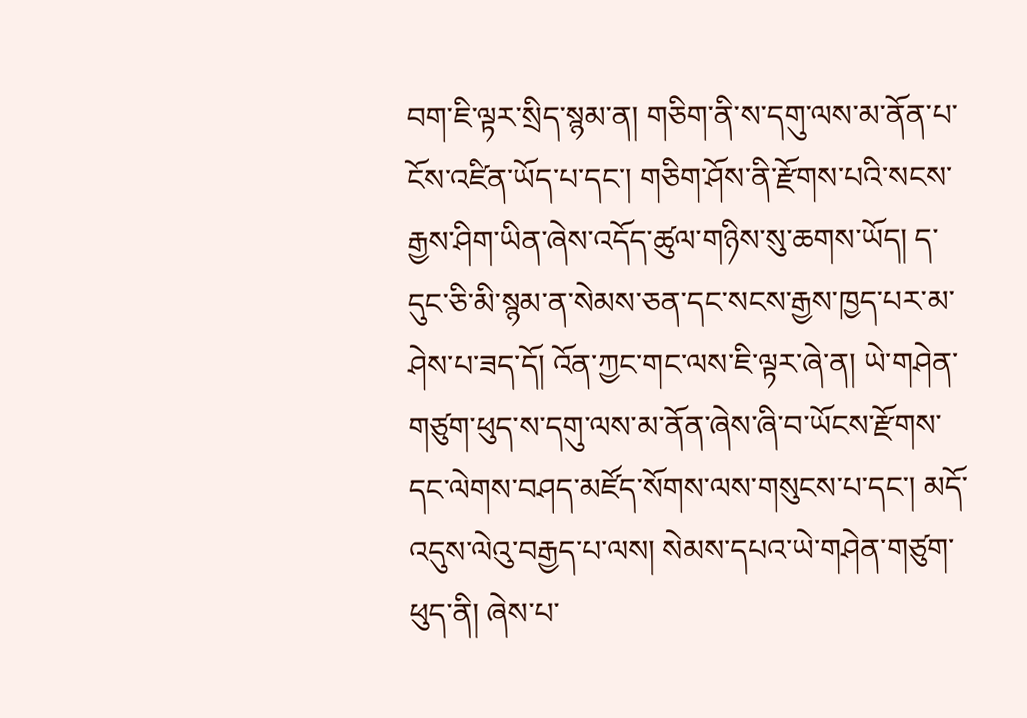བག་ཇི་ལྟར་སྲིད་སྙམ་ན། གཅིག་ནི་ས་དགུ་ལས་མ་ནོན་པ་ངོས་འཛིན་ཡོད་པ་དང་། གཅིག་ཤོས་ནི་རྫོགས་པའི་སངས་རྒྱས་ཤིག་ཡིན་ཞེས་འདོད་ཚུལ་གཉིས་སུ་ཆགས་ཡོད། ད་དུང་ཅི་མི་སྙམ་ན་སེམས་ཅན་དང་སངས་རྒྱས་ཁྱད་པར་མ་ཤེས་པ་ཟད་དོ། འོན་ཀྱང་གང་ལས་ཇི་ལྟར་ཞེ་ན། ཡེ་གཤེན་གཙུག་ཕུད་ས་དགུ་ལས་མ་ནོན་ཞེས་ཞི་བ་ཡོངས་རྫོགས་དང་ལེགས་བཤད་མཛོད་སོགས་ལས་གསུངས་པ་དང་། མདོ་འདུས་ལེའུ་བརྒྱད་པ་ལས། སེམས་དཔའ་ཡེ་གཤེན་གཙུག་ཕུད་ནི། ཞེས་པ་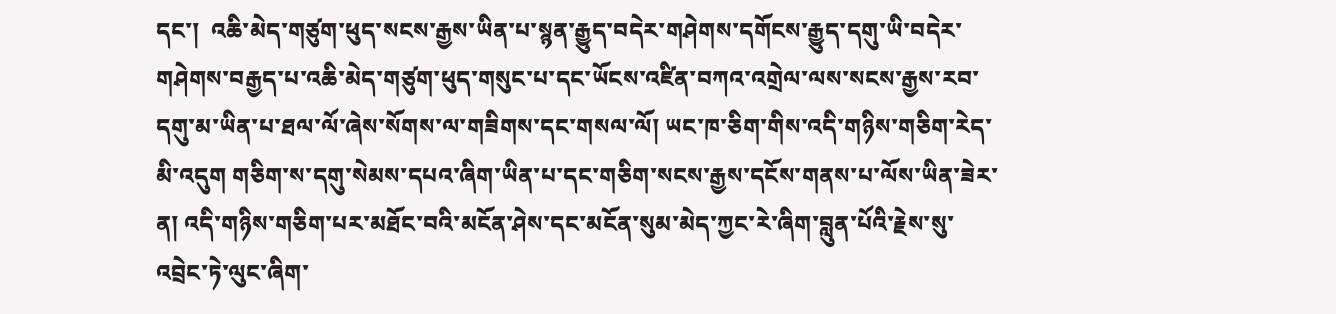དང་།  འཆི་མེད་གཙུག་ཕུད་སངས་རྒྱས་ཡིན་པ་སྙན་རྒྱུད་བདེར་གཤེགས་དགོངས་རྒྱུད་དགུ་ཡི་བདེར་གཤེགས་བརྒྱད་པ་འཆི་མེད་གཙུག་ཕུད་གསུང་པ་དང་ཡོངས་འཛིན་བཀའ་འགྲེལ་ལས་སངས་རྒྱས་རབ་དགུ་མ་ཡིན་པ་ཐལ་ལོ་ཞེས་སོགས་ལ་གཟིགས་དང་གསལ་ལོ། ཡང་ཁ་ཅིག་གིས་འདི་གཉིས་གཅིག་རེད་མི་འདུག གཅིག་ས་དགུ་སེམས་དཔའ་ཞིག་ཡིན་པ་དང་གཅིག་སངས་རྒྱས་དངོས་གནས་པ་ལོས་ཡིན་ཟེར་ན། འདི་གཉིས་གཅིག་པར་མཐོང་བའི་མངོན་ཤེས་དང་མངོན་སུམ་མེད་ཀྱང་རེ་ཞིག་བླུན་པོའི་རྗེས་སུ་འབྲེང་ཏེ་ལུང་ཞིག་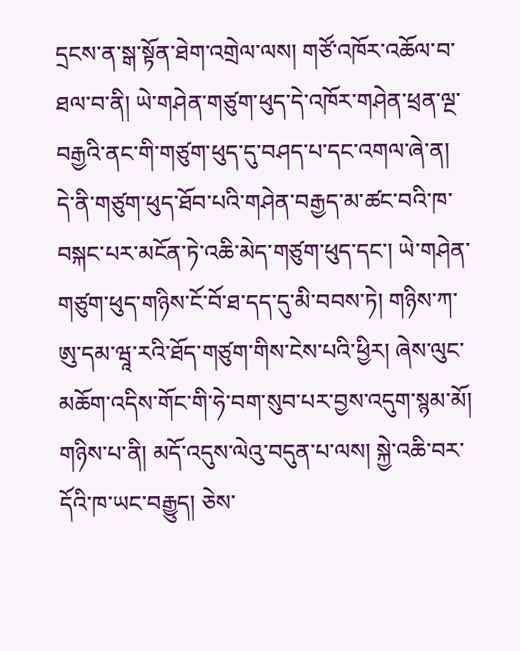དྲངས་ན་སྒ་སྟོན་ཐེག་འགྲེལ་ལས། གཙོ་འཁོར་འཆོལ་བ་ཐལ་བ་ནི། ཡེ་གཤེན་གཙུག་ཕུད་དེ་འཁོར་གཤེན་ཕྲན་ལྔ་བརྒྱའི་ནང་གི་གཙུག་ཕུད་དུ་བཤད་པ་དང་འགལ་ཞེ་ན། དེ་ནི་གཙུག་ཕུད་ཐོབ་པའི་གཤེན་བརྒྱད་མ་ཚང་བའི་ཁ་བསྐང་པར་མངོན་ཏེ་འཆི་མེད་གཙུག་ཕུད་དང་། ཡེ་གཤེན་གཙུག་ཕུད་གཉིས་ངོ་བོ་ཐ་དད་དུ་མི་བབས་ཏེ། གཉིས་ཀ་ཨུ་དམ་ཝཱ་རའི་ཐོད་གཙུག་གིས་ངེས་པའི་ཕྱིར། ཞེས་ལུང་མཆོག་འདིས་གོང་གི་ཧེ་བག་སུབ་པར་བྱས་འདུག་སྙམ་མོ།  གཉིས་པ་ནི། མདོ་འདུས་ལེའུ་བདུན་པ་ལས། སྐྱེ་འཆི་བར་དོའི་ཁ་ཡང་བརྒྱུད། ཅེས་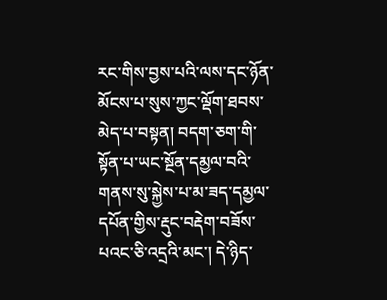རང་གིས་བྱས་པའི་ལས་དང་ཉོན་མོངས་པ་སུས་ཀྱང་ལྡོག་ཐབས་མེད་པ་བསྟན། བདག་ཅག་གི་སྟོན་པ་ཡང་སྔོན་དམྱལ་བའི་གནས་སུ་སྐྱེས་པ་མ་ཟད་དམྱལ་དཔོན་གྱིས་རྡུང་བརྡེག་བཟོས་པའང་ཅི་འདྲའི་མང་། དེ་ཉིད་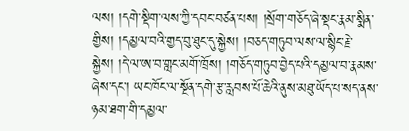ལས། །དགེ་སྡིག་ལས་ཀྱི་དབང་བཙན་པས། །སྲོག་གཅོད་ཞེ་སྡང་རྣམ་སྨིན་གྱིས། །དམྱལ་བའི་གྱད་བུ་ཐུང་དུ་སྐྱེས། །བཅད་གཏུབ་ལས་ལ་སྙིང་རྗེ་སྐྱེས། །དེ་ལ་ཨ་བ་གླང་མགོ་ཁྲོས། །གཅོད་གཏུབ་བྱེད་པའི་དམྱལ་བ་རྣམས་ཞེས་དང་། ཡང་ཁོང་ལ་སྔོན་དགེ་རྩ་རླབས་པོ་ཆེའི་ནུས་མཐུ་ཡོད་པ་སད་ནས་ཉམ་ཐག་གི་དམྱལ་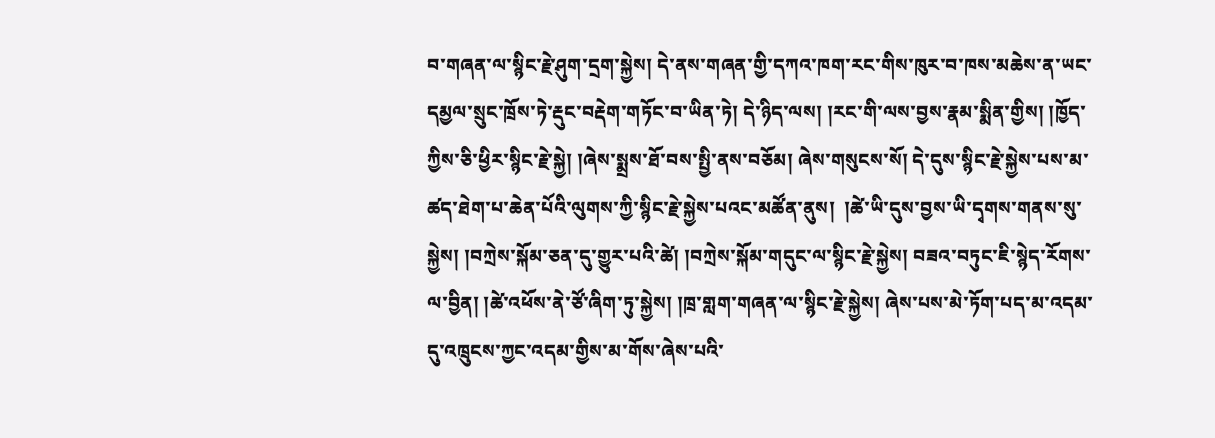བ་གཞན་ལ་སྙིང་རྗེ་ཤུག་དྲག་སྐྱེས། དེ་ནས་གཞན་གྱི་དཀའ་ཁག་རང་གིས་ཁུར་བ་ཁས་མཆེས་ན་ཡང་དམྱལ་སྲུང་ཁྲོས་ཏེ་རྡུང་བརྡེག་གཏོང་བ་ཡིན་ཏེ། དེ་ཉིད་ལས། །རང་གི་ལས་བྱས་རྣམ་སྨིན་གྱིས། །ཁྱོད་ཀྱིས་ཅི་ཕྱིར་སྙིང་རྗེ་སྐྱེ། །ཞེས་སྨྲས་ཐོ་བས་སྤྱི་ནས་བཅོམ། ཞེས་གསུངས་སོ། དེ་དུས་སྙིང་རྗེ་སྐྱེས་པས་མ་ཚད་ཐེག་པ་ཆེན་པོའི་ལུགས་ཀྱི་སྙིང་རྗེ་སྐྱེས་པའང་མཚོན་ནུས།  །ཚེ་ཡི་དུས་བྱས་ཡི་དྭགས་གནས་སུ་སྐྱེས། །བཀྲེས་སྐོམ་ཅན་དུ་གྱུར་པའི་ཚེ། །བཀྲེས་སྐོམ་གདུང་ལ་སྙིང་རྗེ་སྐྱེས། བཟའ་བཏུང་ཇི་སྙེད་རོགས་ལ་བྱིན། །ཚེ་འཕོས་ནེ་ཙོ་ཞིག་ཏུ་སྐྱེས། །ཁྲ་གླག་གཞན་ལ་སྙིང་རྗེ་སྐྱེས། ཞེས་པས་མེ་ཏོག་པད་མ་འདམ་དུ་འཁྲུངས་ཀྱང་འདམ་གྱིས་མ་གོས་ཞེས་པའི་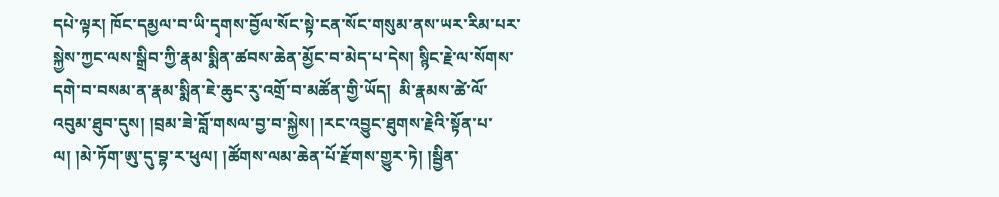དཔེ་ལྟར། ཁོང་དམྱལ་བ་ཡི་དྭགས་བྱོལ་སོང་སྟེ་ངན་སོང་གསུམ་ནས་ཡར་རིམ་པར་སྐྱེས་ཀྱང་ལས་སྒྲིབ་ཀྱི་རྣམ་སྨིན་ཚབས་ཆེན་མྱོང་བ་མེད་པ་དེས། སྙིང་རྗེ་ལ་སོགས་དགེ་བ་བསམ་ན་རྣམ་སྨིན་ཇེ་ཆུང་རུ་འགྲོ་བ་མཚོན་གྱི་ཡོད།  མི་རྣམས་ཚེ་ལོ་འབུམ་ཐུབ་དུས། །བྲམ་ཟེ་བློ་གསལ་བྱ་བ་སྐྱེས། །རང་འབྱུང་ཐུགས་རྗེའི་སྟོན་པ་ལ། །མེ་ཏོག་ཨུ་དུ་བྷ་ར་ཕུལ། །ཚོགས་ལམ་ཆེན་པོ་རྫོགས་གྱུར་ཏེ། །སྦྱིན་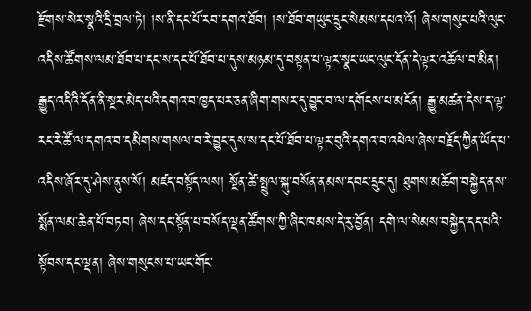རྫོགས་སེར་སྣའི་དྲི་བྲལ་ཏེ། །ས་ནི་དང་པོ་རབ་དགའ་ཐོབ། །ས་ཐོབ་གཡུང་དྲུང་སེམས་དཔའ་འོ། ཞེས་གསུང་པའི་ལུང་འདིས་ཚོགས་ལམ་ཐོབ་པ་དང་ས་དང་པོ་ཐོབ་པ་དུས་མཉམ་དུ་བསྟན་པ་ལྟར་སྣང་ཡང་ལུང་དོན་དེ་ལྟར་འཆོལ་བ་མིན། རྒྱུད་འདིའི་དོན་ནི་སྔར་མེད་པའི་དགའ་བ་ཁྱད་པར་ཅན་ཞིག་གསར་དུ་བྱུང་བ་ལ་དགོངས་པ་མངོན། རྒྱུ་མཚན་དེས་ད་ལྟ་རང་རེ་ཚོ་ལ་དགའ་བ་དམིགས་གསལ་བ་རེ་བྱུང་དུས་ས་དང་པོ་ཐོབ་པ་ལྟར་བུའི་དགའ་བ་འཕེལ་ཞེས་བརྗོད་ཀྱིན་ཡོད་པ་འདིས་ཞོར་དུ་ཤེས་ནུས་སོ། མཛད་བསྟོད་ལས། སྔོན་ཚེ་སྤྲུལ་སྐུ་བསོན་ནམས་དབང་དྲུང་དུ། ཐུགས་མཆོག་བསྐྱེད་ནས་སྨོན་ལམ་ཆེན་པོ་བཏབ། ཞེས་དང་སྟོན་པ་བསོད་ལྡན་ཚོགས་ཀྱི་ཞིང་ཁམས་དེ་རུ་བྱོན། དགེ་ལ་སེམས་བསྐྱེད་དད་པའི་སྟོབས་དང་ལྡན། ཞེས་གསུངས་པ་ཡང་གོང་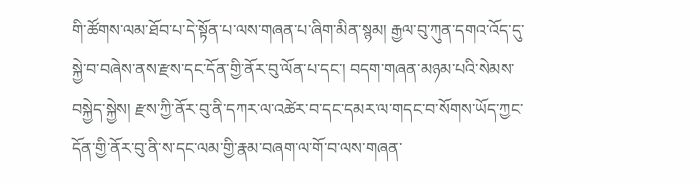གི་ཚོགས་ལམ་ཐོབ་པ་དེ་སྟོན་པ་ལས་གཞན་པ་ཞིག་མིན་སྙམ། རྒྱལ་བུ་ཀུན་དགའ་འོད་དུ་སྐྱེ་བ་བཞེས་ནས་རྫས་དང་དོན་གྱི་ནོར་བུ་ལོན་པ་དང་། བདག་གཞན་མཉམ་པའི་སེམས་བསྐྱེད་སྐྱེས། རྫས་ཀྱི་ནོར་བུ་ནི་དཀར་ལ་འཚེར་བ་དང་དམར་ལ་གདང་བ་སོགས་ཡོད་ཀྱང་དོན་གྱི་ནོར་བུ་ནི་ས་དང་ལམ་གྱི་རྣམ་བཞག་ལ་གོ་བ་ལས་གཞན་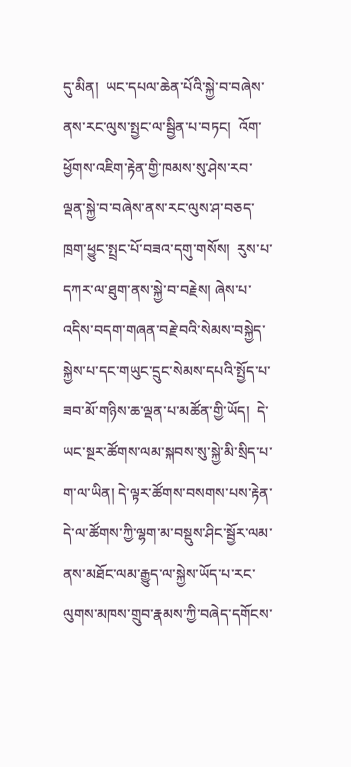དུ་མིན།  ཡང་དཔལ་ཆེན་པོའི་སྐྱེ་བ་བཞེས་ནས་རང་ལུས་སྤྱང་ལ་སྦྱིན་པ་བཏང།  འོག་ཕྱོགས་འཇིག་རྟེན་གྱི་ཁམས་སུ་ཤེས་རབ་ལྡན་སྐྱེ་བ་བཞེས་ནས་རང་ལུས་ཤ་བཅད་ཁྲག་ཕྱུང་སྤྲང་པོ་བཟའ་དགུ་གསོས།  རུས་པ་དཀར་ལ་ཐུག་ནས་སྐྱེ་བ་བརྗེས། ཞེས་པ་འདིས་བདག་གཞན་བརྗེ་བའི་སེམས་བསྐྱེད་སྐྱེས་པ་དང་གཡུང་དྲུང་སེམས་དཔའི་སྤྱོད་པ་ཟབ་མོ་གཉིས་ཆ་ལྡན་པ་མཚོན་གྱི་ཡོད།  དེ་ཡང་སྔར་ཚོགས་ལམ་སྐབས་སུ་སྐྱེ་མི་སྲིད་པ་ག་ལ་ཡིན། དེ་ལྟར་ཚོགས་བསགས་པས་རྟེན་དེ་ལ་ཚོགས་ཀྱི་ལྷག་མ་བསྡུས་ཤིང་སྦྱོར་ལམ་ནས་མཐོང་ལམ་རྒྱུད་ལ་སྐྱེས་ཡོད་པ་རང་ལུགས་མཁས་གྲུབ་རྣམས་ཀྱི་བཞེད་དགོངས་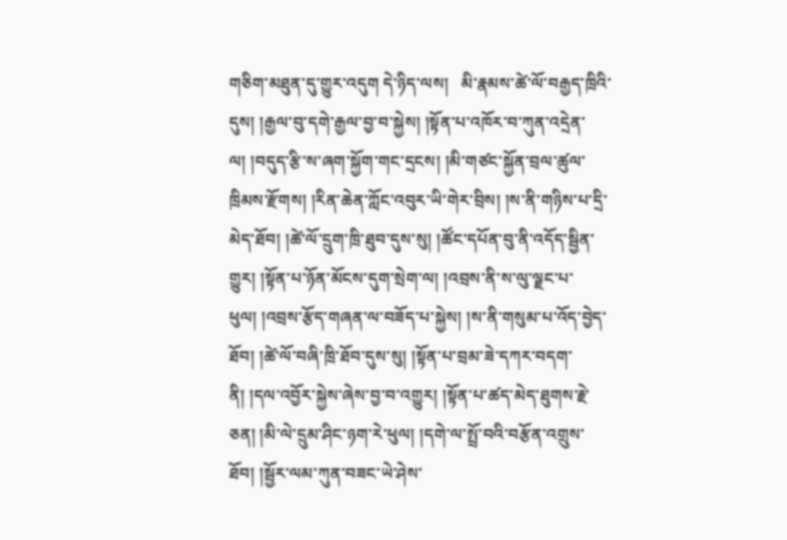གཅིག་མཐུན་དུ་གྱུར་འདུག དེ་ཉིད་ལས།   མི་རྣམས་ཚེ་ལོ་བརྒྱད་ཁྲིའི་དུས། །རྒྱལ་བུ་དགེ་རྒྱལ་བྱ་བ་སྐྱེས། །སྟོན་པ་འཁོར་བ་ཀུན་འདྲེན་ལ། །བདུད་རྩི་ས་ཞག་སྐྱོག་གང་དྲངས། །མི་གཙང་སྐྱོན་བྲལ་ཚུལ་ཁྲིམས་རྫོགས། །རིན་ཆེན་ཀློང་འབུར་ཡི་གེར་བྲིས། །ས་ནི་གཉིས་པ་དྲི་མེད་ཐོབ། །ཚེ་ལོ་དྲུག་ཁྲི་ཐུབ་དུས་སུ། །ཚོང་དཔོན་བུ་ནི་འདོད་སྦྱིན་གྱུར། །སྟོན་པ་ཉོན་མོངས་དུག་སྲེག་ལ། །འབྲས་ནི་ས་ལུ་ལྗང་པ་ཕུལ། །འབྲས་རྩོད་གཞན་ལ་བཟོད་པ་སྐྱེས། །ས་ནི་གསུམ་པ་འོད་བྱེད་ཐོབ། །ཚེ་ལོ་བཞི་ཁྲི་ཐོབ་དུས་སུ། །སྟོན་པ་བྲམ་ཟེ་དཀར་བདག་ནི། །དལ་འབྱོར་སྐྱེས་ཞེས་བྱ་བ་འགྱུར། །སྟོན་པ་ཚད་མེད་ཐུགས་རྗེ་ཅན། །མི་ལེ་དྲུམ་ཤིང་ཉག་རེ་ཕུལ། །དགེ་ལ་སྤྲོ་བའི་བརྩོན་འགྲུས་ཐོབ། །སྦྱོར་ལམ་ཀུན་བཟང་ཡེ་ཤེས་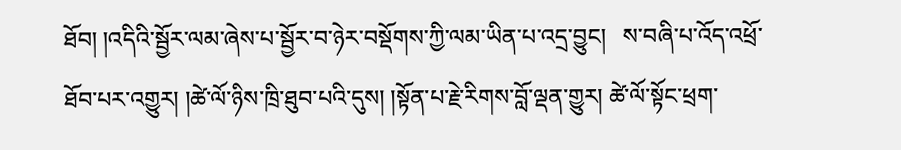ཐོབ། །འདིའི་སྦྱོར་ལམ་ཞེས་པ་སྦྱོར་བ་ཉེར་བསྡོགས་ཀྱི་ལམ་ཡིན་པ་འདྲ་བྱུང།   ས་བཞི་པ་འོད་འཕྲོ་ཐོབ་པར་འགྱུར། །ཚེ་ལོ་ཉིས་ཁྲི་ཐུབ་པའི་དུས། །སྟོན་པ་རྗེ་རིགས་བློ་ལྡན་གྱུར། ཚེ་ལོ་སྟོང་ཕྲག་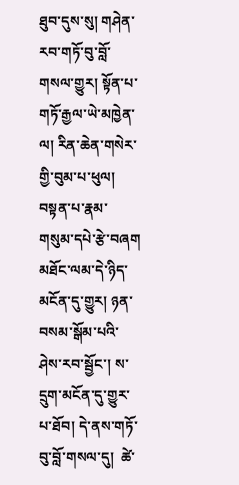ཐུབ་དུས་སུ། གཤེན་རབ་གཏོ་བུ་བློ་གསལ་གྱུར། སྟོན་པ་གཏོ་རྒྱལ་ཡེ་མཁྱེན་ལ། རིན་ཆེན་གསེར་གྱི་བུམ་པ་ཕུལ། བསྟན་པ་རྣམ་གསུམ་དཔེ་རྩེ་བཞག མཐོང་ལམ་དེ་ཉིད་མངོན་དུ་གྱུར། ཉན་བསམ་སྒོམ་པའི་ཤེས་རབ་སྦྱོང་། ས་དྲུག་མངོན་དུ་གྱུར་པ་ཐོབ། དེ་ནས་གཏོ་བུ་བློ་གསལ་དུ།  ཚེ་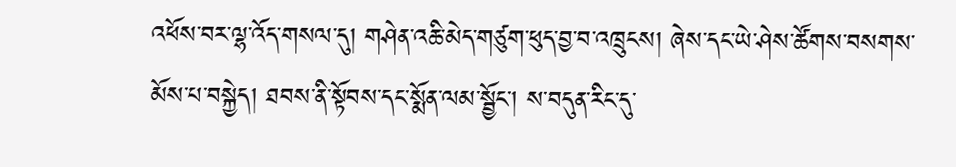འཕོས་བར་ལྷ་འོད་གསལ་དུ། གཤེན་འཆི་མེད་གཙུག་ཕུད་བྱ་བ་འཁྲུངས། ཞེས་དང་ཡེ་ཤེས་ཚོགས་བསགས་མོས་པ་བསྐྱེད། ཐབས་ནི་སྟོབས་དང་སྨོན་ལམ་སྦྱོང་། ས་བདུན་རིང་དུ་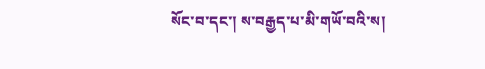སོང་བ་དང་། ས་བརྒྱད་པ་མི་གཡོ་བའི་ས།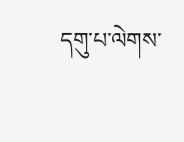དགུ་པ་ལེགས་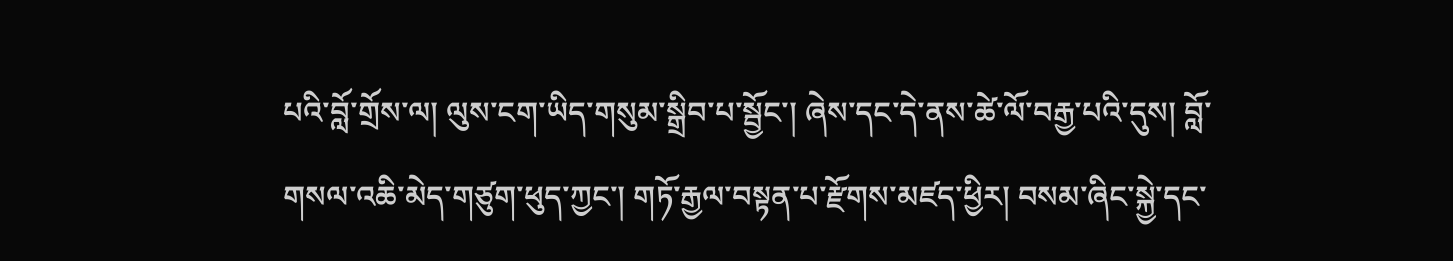པའི་བློ་གྲོས་ལ། ལུས་ངག་ཡིད་གསུམ་སྒྲིབ་པ་སྦྱོང་། ཞེས་དང་དེ་ནས་ཚེ་ལོ་བརྒྱ་པའི་དུས། བློ་གསལ་འཆི་མེད་གཙུག་ཕུད་ཀྱང་། གཏོ་རྒྱལ་བསྟན་པ་རྫོགས་མཛད་ཕྱིར། བསམ་ཞིང་སྐྱེ་དང་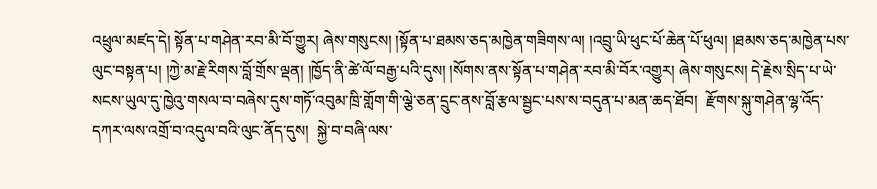འཕྲུལ་མཛད་དེ། སྟོན་པ་གཤེན་རབ་མི་བོ་གྱུར། ཞེས་གསུངས། །སྟོན་པ་ཐམས་ཅད་མཁྱེན་གཟིགས་ལ། །འབྲུ་ཡི་ཕུང་པོ་ཆེན་པོ་ཕུལ། །ཐམས་ཅད་མཁྱེན་པས་ལུང་བསྟན་པ། །ཀྱེ་མ་རྗེ་རིགས་བློ་གྲོས་ལྡན། །ཁྱོད་ནི་ཚེ་ལོ་བརྒྱ་པའི་དུས། །སོགས་ནས་སྟོན་པ་གཤེན་རབ་མི་བོར་འགྱུར། ཞེས་གསུངས། དེ་རྗེས་སྲིད་པ་ཡེ་སངས་ཡུལ་དུ་ཁྱེའུ་གསལ་བ་བཞེས་དུས་གཏོ་འབུམ་ཁྲི་གློག་གི་ལྕེ་ཅན་དྲུང་ནས་བློ་རྩལ་སྦྱང་པས་ས་བདུན་པ་མན་ཆད་ཐོབ།  རྫོགས་སྐུ་གཤེན་ལྷ་འོད་དཀར་ལས་འགྲོ་བ་འདུལ་བའི་ལུང་ནོད་དུས།  སྐྱེ་བ་བཞི་ལས་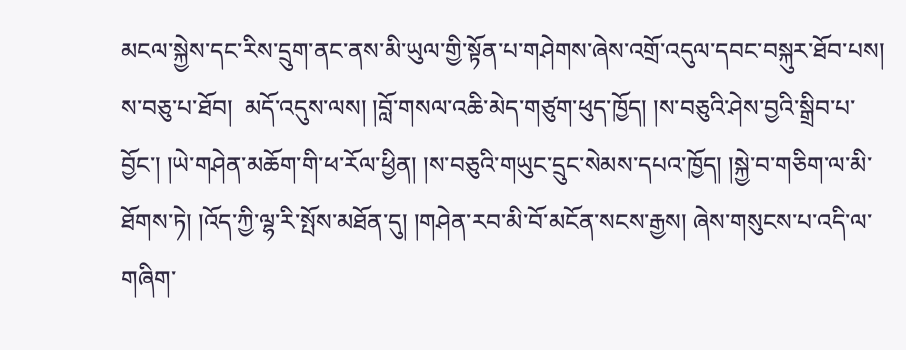མངལ་སྐྱེས་དང་རིས་དྲུག་ནང་ནས་མི་ཡུལ་གྱི་སྟོན་པ་གཤེགས་ཞེས་འགྲོ་འདུལ་དབང་བསྐུར་ཐོབ་པས།  ས་བཅུ་པ་ཐོབ།  མདོ་འདུས་ལས། །བློ་གསལ་འཆི་མེད་གཙུག་ཕུད་ཁྱོད། །ས་བཅུའི་ཤེས་བྱའི་སྒྲིབ་པ་བྱོང་། །ཡེ་གཤེན་མཆོག་གི་ཕ་རོལ་ཕྱིན། །ས་བཅུའི་གཡུང་དྲུང་སེམས་དཔའ་ཁྱོད། །སྐྱེ་བ་གཅིག་ལ་མི་ཐོགས་ཏེ། །འོད་ཀྱི་ལྷ་རི་སྤོས་མཐོན་དུ། །གཤེན་རབ་མི་བོ་མངོན་སངས་རྒྱས། ཞེས་གསུངས་པ་འདི་ལ་གཞིག་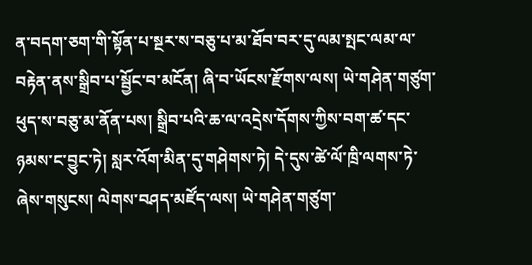ན་བདག་ཅག་གི་སྟོན་པ་སྔར་ས་བཅུ་པ་མ་ཐོབ་བར་དུ་ལམ་སྤང་ལམ་ལ་བརྟེན་ནས་སྒྲིབ་པ་སྦྱོང་བ་མངོན། ཞི་བ་ཡོངས་རྫོགས་ལས། ཡེ་གཤེན་གཙུག་ཕུད་ས་བཅུ་མ་ནོན་པས། སྒྲིབ་པའི་ཆ་ལ་འདྲེས་དོགས་ཀྱིས་བག་ཚ་དང་ཉམས་ང་བྱུང་ཏེ། སླར་འོག་མིན་དུ་གཤེགས་ཏེ། དེ་དུས་ཚེ་ལོ་ཁྲི་ལགས་ཏེ་ཞེས་གསུངས། ལེགས་བཤད་མཛོད་ལས། ཡེ་གཤེན་གཙུག་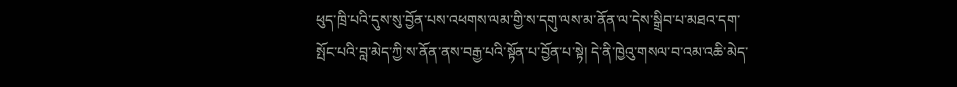ཕུད་ཁྲི་པའི་དུས་སུ་བྱོན་པས་འཕགས་ལམ་གྱི་ས་དགུ་ལས་མ་ནོན་ལ་དེས་སྒྲིབ་པ་མཐའ་དག་སྤོང་པའི་བླ་མེད་ཀྱི་ས་ནོན་ནས་བརྒྱ་པའི་སྟོན་པ་བྱོན་པ་སྟེ། དེ་ནི་ཁྱེའུ་གསལ་བ་འམ་འཆི་མེད་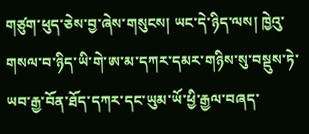གཙུག་ཕུད་ཅེས་བྱ་ཞེས་གསུངས། ཡང་དེ་ཉིད་ལས། ཁྱེའུ་གསལ་བ་ཉིད་ཡི་གེ་ཨ་མ་དཀར་དམར་གཉིས་སུ་བསྡུས་ཏེ་ཡབ་རྒྱ་བོན་ཐོད་དཀར་དང་ཡུམ་ཡོ་ཕྱི་རྒྱལ་བཞད་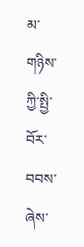མ་གཉིས་ཀྱི་སྤྱི་བོར་བབས་ཞེས་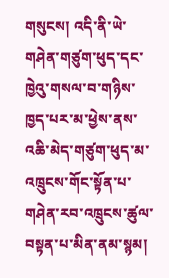གསུངས། འདི་ནི་ཡེ་གཤེན་གཙུག་ཕུད་དང་ཁྱེའུ་གསལ་བ་གཉིས་ཁྱད་པར་མ་ཕྱེས་ནས་འཆི་མེད་གཙུག་ཕུད་མ་འཁྲུངས་གོང་སྟོན་པ་གཤེན་རབ་འཁྲུངས་ཚུལ་བསྟན་པ་མིན་ནམ་སྙམ།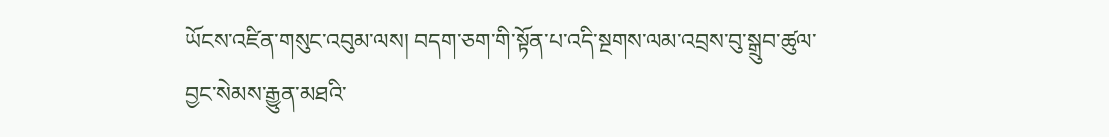ཡོངས་འཛིན་གསུང་འབུམ་ལས། བདག་ཅག་གི་སྟོན་པ་འདི་སྔགས་ལམ་འབྲས་བུ་སྒྲུབ་ཚུལ་བྱང་སེམས་རྒྱུན་མཐའི་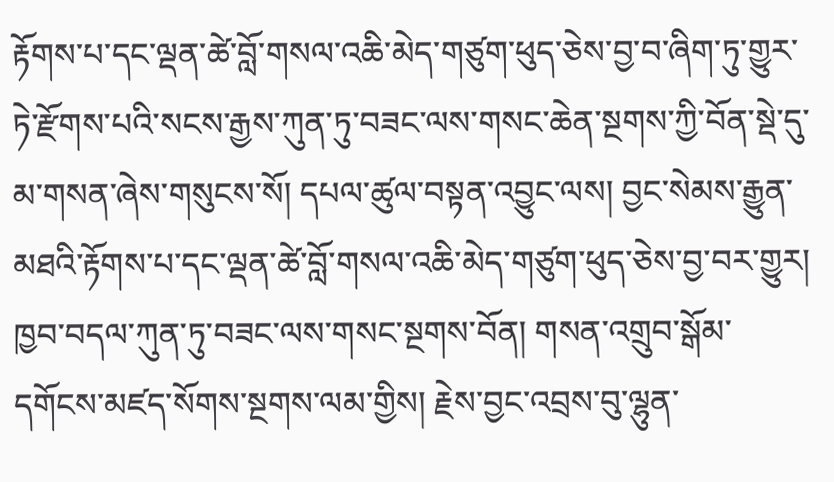རྟོགས་པ་དང་ལྡན་ཚེ་བློ་གསལ་འཆི་མེད་གཙུག་ཕུད་ཅེས་བྱ་བ་ཞིག་ཏུ་གྱུར་ཏེ་རྫོགས་པའི་སངས་རྒྱས་ཀུན་ཏུ་བཟང་ལས་གསང་ཆེན་སྔགས་ཀྱི་བོན་སྡེ་དུ་མ་གསན་ཞེས་གསུངས་སོ། དཔལ་ཚུལ་བསྟན་འབྱུང་ལས། བྱང་སེམས་རྒྱུན་མཐའི་རྟོགས་པ་དང་ལྡན་ཚེ་བློ་གསལ་འཆི་མེད་གཙུག་ཕུད་ཅེས་བྱ་བར་གྱུར། ཁྱབ་བདལ་ཀུན་ཏུ་བཟང་ལས་གསང་སྔགས་བོན། གསན་འགྲུབ་སྒོམ་དགོངས་མཛད་སོགས་སྔགས་ལམ་གྱིས། རྗེས་བྱང་འབྲས་བུ་ལྷུན་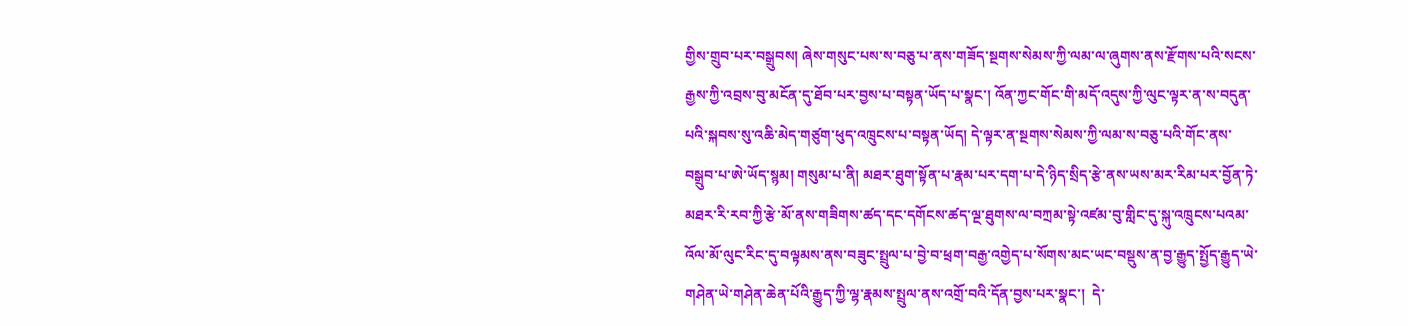གྱིས་གྲུབ་པར་བསྒྲུབས། ཞེས་གསུང་པས་ས་བཅུ་པ་ནས་གཟོད་སྔགས་སེམས་ཀྱི་ལམ་ལ་ཞུགས་ནས་རྫོགས་པའི་སངས་རྒྱས་ཀྱི་འབྲས་བུ་མངོན་དུ་ཐོབ་པར་བྱས་པ་བསྟན་ཡོད་པ་སྣང་། འོན་ཀྱང་གོང་གི་མདོ་འདུས་ཀྱི་ལུང་ལྟར་ན་ས་བདུན་པའི་སྐབས་སུ་འཆི་མེད་གཙུག་ཕུད་འཁྲུངས་པ་བསྟན་ཡོད། དེ་ལྟར་ན་སྔགས་སེམས་ཀྱི་ལམ་ས་བཅུ་པའི་གོང་ནས་བསྒྲུབ་པ་ཨེ་ཡོད་སྙམ། གསུམ་པ་ནི། མཐར་ཐུག་སྟོན་པ་རྣམ་པར་དག་པ་དེ་ཉིད་སྲིད་རྩེ་ནས་ཡས་མར་རིམ་པར་བྱོན་ཏེ་མཐར་རི་རབ་ཀྱི་རྩེ་མོ་ནས་གཟིགས་ཚད་དང་དགོངས་ཚད་ལྔ་ཐུགས་ལ་བཀྲམ་སྟེ་འཛམ་བུ་གླིང་དུ་སྐུ་འཁྲུངས་པའམ་འོལ་མོ་ལུང་རིང་དུ་བལྟམས་ནས་བཟུང་སྤྲུལ་པ་བྱེ་བ་ཕྲག་བརྒྱ་འགྱེད་པ་སོགས་མང་ཡང་བསྡུས་ན་བྱ་རྒྱུད་སྤྱོད་རྒྱུད་ཡེ་གཤེན་ཡེ་གཤེན་ཆེན་པོའི་རྒྱུད་ཀྱི་ལྷ་རྣམས་སྤྲུལ་ནས་འགྲོ་བའི་དོན་བྱས་པར་སྣང་།  དེ་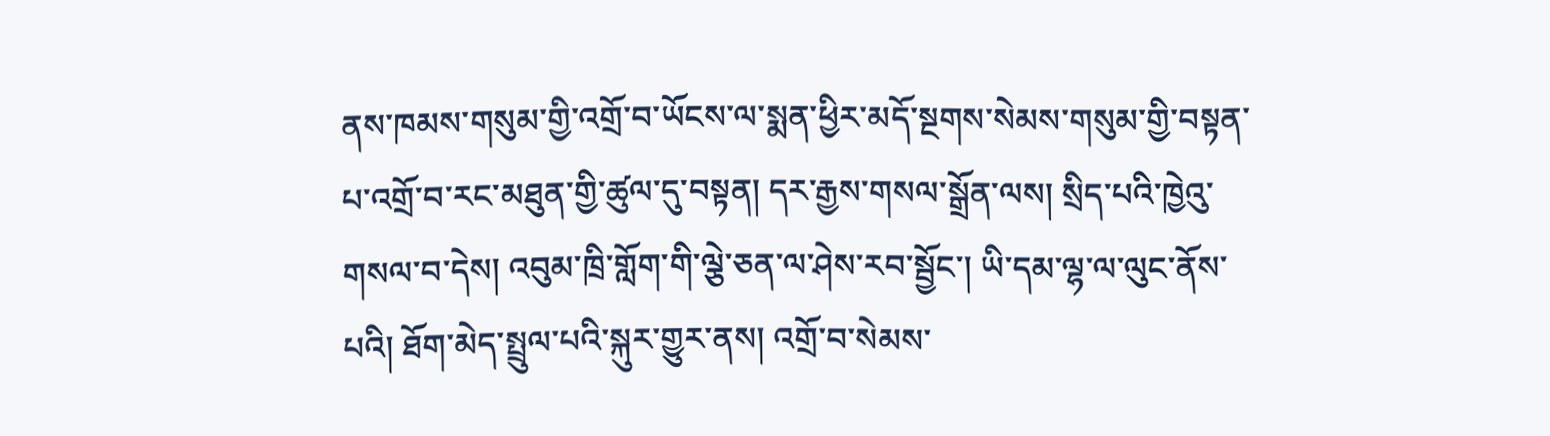ནས་ཁམས་གསུམ་གྱི་འགྲོ་བ་ཡོངས་ལ་སྨན་ཕྱིར་མདོ་སྔགས་སེམས་གསུམ་གྱི་བསྟན་པ་འགྲོ་བ་རང་མཐུན་གྱི་ཚུལ་དུ་བསྟན། དར་རྒྱས་གསལ་སྒྲོན་ལས། སྲིད་པའི་ཁྱེའུ་གསལ་བ་དེས། འབུམ་ཁྲི་གློག་གི་ལྕེ་ཅན་ལ་ཤེས་རབ་སྦྱོང་། ཡི་དམ་ལྷ་ལ་ལུང་ནོས་པའི། ཐོག་མེད་སྤྲུལ་པའི་སྐུར་གྱུར་ནས། འགྲོ་བ་སེམས་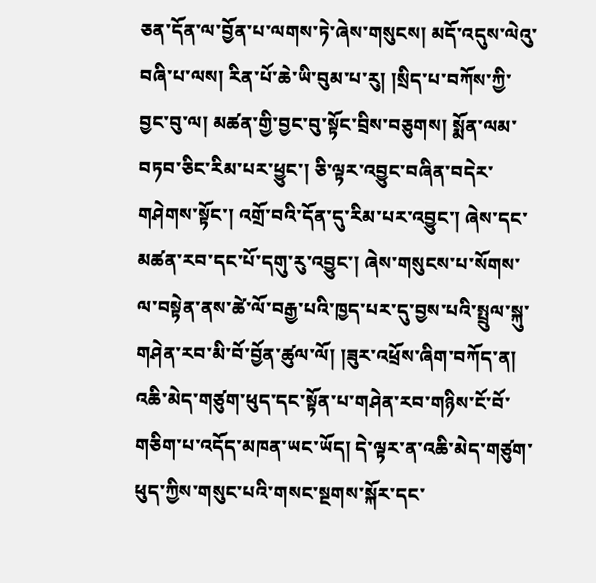ཅན་དོན་ལ་བྱོན་པ་ལགས་ཏེ་ཞེས་གསུངས། མདོ་འདུས་ལེའུ་བཞི་པ་ལས། རིན་པོ་ཆེ་ཡི་བུམ་པ་རུ། །སྲིད་པ་བཀོས་ཀྱི་བྱང་བུ་ལ། མཚན་གྱི་བྱང་བུ་སྟོང་བྲིས་བཅུགས། སྨོན་ལམ་བཏབ་ཅིང་རིམ་པར་ཕྱུང་། ཅི་ལྟར་འབྱུང་བཞིན་བདེར་གཤེགས་སྟོང་། འགྲོ་བའི་དོན་དུ་རིམ་པར་འབྱུང་། ཞེས་དང་མཚན་རབ་དང་པོ་དགུ་རུ་འབྱུང་། ཞེས་གསུངས་པ་སོགས་ལ་བསྟེན་ནས་ཚེ་ལོ་བརྒྱ་པའི་ཁྱད་པར་དུ་བྱས་པའི་སྤྲུལ་སྐུ་གཤེན་རབ་མི་བོ་བྱོན་ཚུལ་ལོ། །ཟུར་འཕྲོས་ཞིག་བཀོད་ན། འཆི་མེད་གཙུག་ཕུད་དང་སྟོན་པ་གཤེན་རབ་གཉིས་ངོ་བོ་གཅིག་པ་འདོད་མཁན་ཡང་ཡོད། དེ་ལྟར་ན་འཆི་མེད་གཙུག་ཕུད་ཀྱིས་གསུང་པའི་གསང་སྔགས་སྐོར་དང་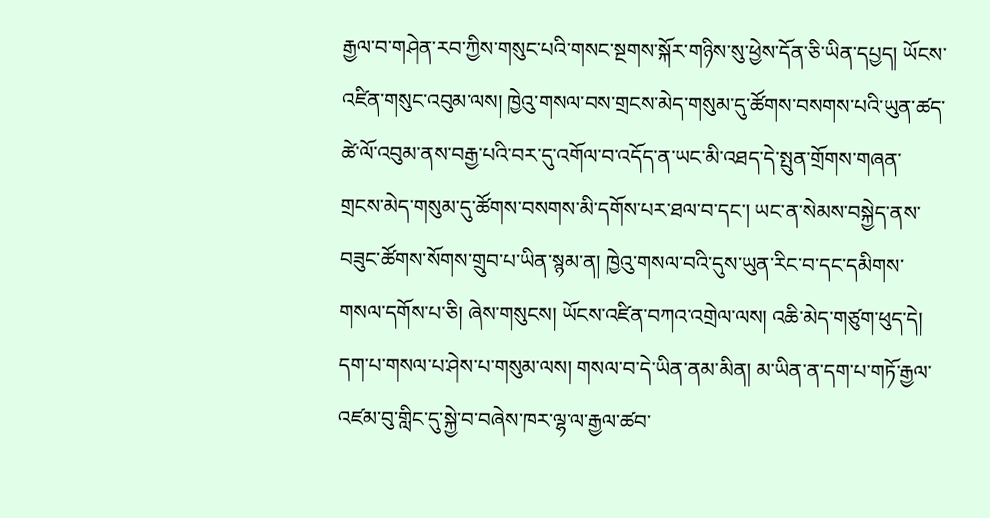རྒྱལ་བ་གཤེན་རབ་ཀྱིས་གསུང་པའི་གསང་སྔགས་སྐོར་གཉིས་སུ་ཕྱེས་དོན་ཅི་ཡིན་དཔྱད། ཡོངས་འཛིན་གསུང་འབུམ་ལས། ཁྱེའུ་གསལ་བས་གྲངས་མེད་གསུམ་དུ་ཚོགས་བསགས་པའི་ཡུན་ཚད་ཚེ་ལོ་འབུམ་ནས་བརྒྱ་པའི་བར་དུ་འགོལ་བ་འདོད་ན་ཡང་མི་འཐད་དེ་སྤུན་གྲོགས་གཞན་གྲངས་མེད་གསུམ་དུ་ཚོགས་བསགས་མི་དགོས་པར་ཐལ་བ་དང་། ཡང་ན་སེམས་བསྐྱེད་ནས་བཟུང་ཚོགས་སོགས་གྲུབ་པ་ཡིན་སྙམ་ན། ཁྱེའུ་གསལ་བའི་དུས་ཡུན་རིང་བ་དང་དམིགས་གསལ་དགོས་པ་ཅི། ཞེས་གསུངས། ཡོངས་འཛིན་བཀའ་འགྲེལ་ལས། འཆི་མེད་གཙུག་ཕུད་དེ། དག་པ་གསལ་པ་ཤེས་པ་གསུམ་ལས། གསལ་བ་དེ་ཡིན་ནམ་མིན། མ་ཡིན་ན་དག་པ་གཏོ་རྒྱལ་འཛམ་བུ་གླིང་དུ་སྐྱེ་བ་བཞེས་ཁར་ལྷ་ལ་རྒྱལ་ཚབ་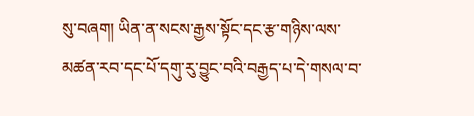སུ་བཞག། ཡིན་ན་སངས་རྒྱས་སྟོང་དང་རྩ་གཉིས་ལས་མཚན་རབ་དང་པོ་དགུ་རུ་བྱུང་བའི་བརྒྱད་པ་དེ་གསལ་བ་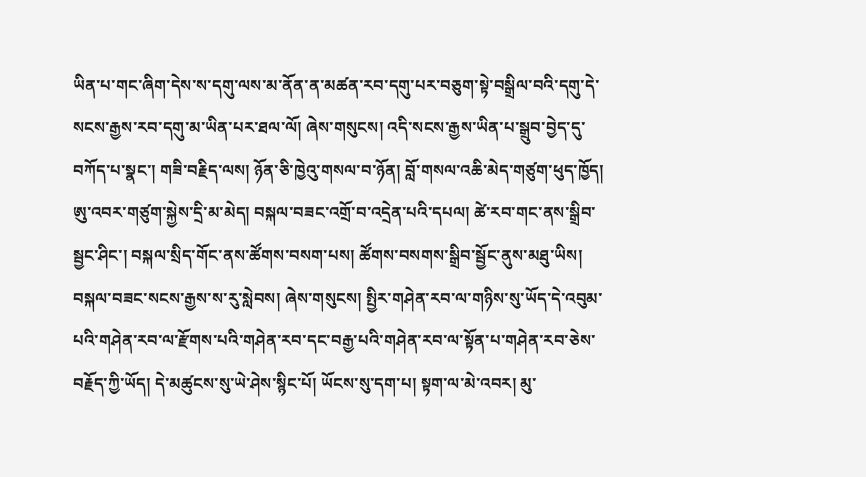ཡིན་པ་གང་ཞིག་དེས་ས་དགུ་ལས་མ་ནོན་ན་མཚན་རབ་དགུ་པར་བཅུག་སྟེ་བསྒྲིལ་བའི་དགུ་དེ་སངས་རྒྱས་རབ་དགུ་མ་ཡིན་པར་ཐལ་ལོ། ཞེས་གསུངས། འདི་སངས་རྒྱས་ཡིན་པ་སྒྲུབ་བྱེད་དུ་བཀོད་པ་སྣང་། གཟི་བརྗིད་ལས། ཉོན་ཅི་ཁྱེའུ་གསལ་བ་ཉོན། བློ་གསལ་འཆི་མེད་གཙུག་ཕུད་ཁྱོད། ཨུ་འབར་གཙུག་སྐྱེས་དྲི་མ་མེད། བསྐལ་བཟང་འགྲོ་བ་འདྲེན་པའི་དཔལ། ཚེ་རབ་གང་ནས་སྒྲིབ་སྦྱང་ཤིང་། བསྐལ་སྲིད་གོང་ནས་ཚོགས་བསག་པས། ཚོགས་བསགས་སྒྲིབ་སྦྱོང་ནུས་མཐུ་ཡིས། བསྐལ་བཟང་སངས་རྒྱས་ས་རུ་སླེབས། ཞེས་གསུངས། སྤྱིར་གཤེན་རབ་ལ་གཉིས་སུ་ཡོད་དེ་འབུམ་པའི་གཤེན་རབ་ལ་རྫོགས་པའི་གཤེན་རབ་དང་བརྒྱ་པའི་གཤེན་རབ་ལ་སྟོན་པ་གཤེན་རབ་ཅེས་བརྗོད་ཀྱི་ཡོད། དེ་མཚུངས་སུ་ཡེ་ཤེས་སྙིང་པོ། ཡོངས་སུ་དག་པ། སྟག་ལ་མེ་འབར། མུ་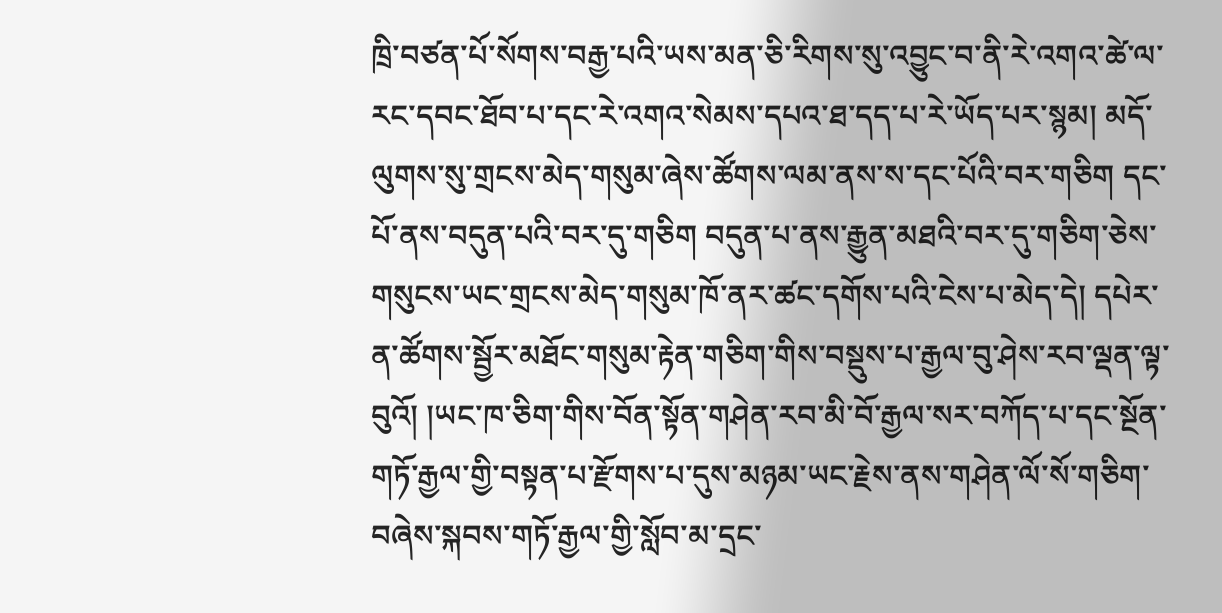ཁྲི་བཙན་པོ་སོགས་བརྒྱ་པའི་ཡས་མན་ཅི་རིགས་སུ་འབྱུང་བ་ནི་རེ་འགའ་ཚེ་ལ་རང་དབང་ཐོབ་པ་དང་རེ་འགའ་སེམས་དཔའ་ཐ་དད་པ་རེ་ཡོད་པར་སྙམ། མདོ་ལུགས་སུ་གྲངས་མེད་གསུམ་ཞེས་ཚོགས་ལམ་ནས་ས་དང་པོའི་བར་གཅིག དང་པོ་ནས་བདུན་པའི་བར་དུ་གཅིག བདུན་པ་ནས་རྒྱུན་མཐའི་བར་དུ་གཅིག་ཅེས་གསུངས་ཡང་གྲངས་མེད་གསུམ་ཁོ་ནར་ཚང་དགོས་པའི་ངེས་པ་མེད་དེ། དཔེར་ན་ཚོགས་སྦྱོར་མཐོང་གསུམ་རྟེན་གཅིག་གིས་བསྡུས་པ་རྒྱལ་བུ་ཤེས་རབ་ལྡན་ལྟ་བུའོ། །ཡང་ཁ་ཅིག་གིས་བོན་སྟོན་གཤེན་རབ་མི་བོ་རྒྱལ་སར་བཀོད་པ་དང་སྔོན་གཏོ་རྒྱལ་གྱི་བསྟན་པ་རྫོགས་པ་དུས་མཉམ་ཡང་རྗེས་ནས་གཤེན་ལོ་སོ་གཅིག་བཞེས་སྐབས་གཏོ་རྒྱལ་གྱི་སློབ་མ་དྲང་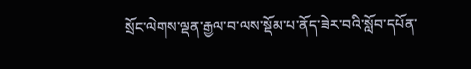སྲོང་ལེགས་ལྡན་རྒྱལ་བ་ལས་སྡོམ་པ་ནོད་ཟེར་བའི་སློབ་དཔོན་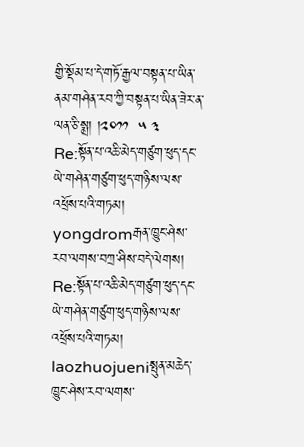གྱི་སྡོམ་པ་དེ་གཏོ་རྒྱལ་བསྟན་པ་ཡིན་ནམ་གཤེན་རབ་ཀྱི་བསྟན་པ་ཡིན་ཟེར་ན་ལན་ཅི་སྨྲ། །༢༠༡༡  ༥ ༣
Re:སྟོན་པ་འཆི་མེད་གཙུག་ཕུད་དང་ཡེ་གཤེན་གཙུག་ཕུད་གཉིས་ལས་འཕྲོས་པའི་གཏམ།
yongdromརྒན་ཁྱུང་ཤེས་རབ་ལགས་བཀྲ་ཤིས་བདེ་ལེགས།
Re:སྟོན་པ་འཆི་མེད་གཙུག་ཕུད་དང་ཡེ་གཤེན་གཙུག་ཕུད་གཉིས་ལས་འཕྲོས་པའི་གཏམ།
laozhuojueniསྤུན་མཆེད་ཁྱུང་ཤེས་རབ་ལགས་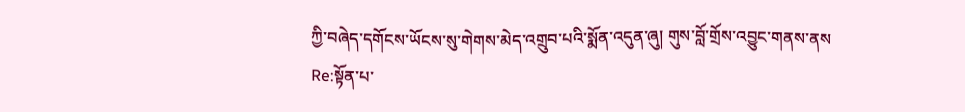ཀྱི་བཞེད་དགོངས་ཡོངས་སུ་གེགས་མེད་འགྲུབ་པའི་སྨོན་འདུན་ཞུ། གུས་བློ་གྲོས་འབྱུང་གནས་ནས
Re:སྟོན་པ་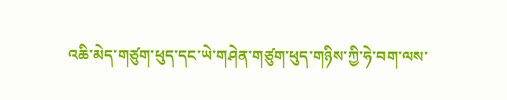འཆི་མེད་གཙུག་ཕུད་དང་ཡེ་གཤེན་གཙུག་ཕུད་གཉིས་ཀྱི་ཧེ་བག་ལས་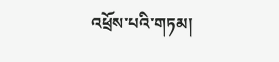འཕྲོས་པའི་གཏམ།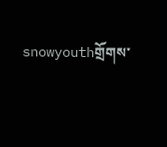snowyouthགྲོགས་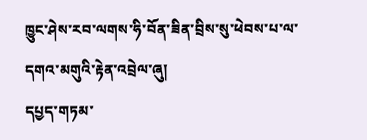ཁྱུང་ཤེས་རབ་ལགས་ཧི་བོན་ཟིན་བྲིས་སུ་ཕེབས་པ་ལ་དགའ་མགུའི་རྟེན་འབྲེལ་ཞུ།
དཔྱད་གཏམ་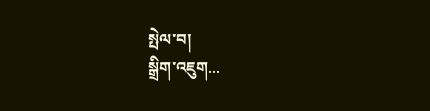སྤེལ་བ།
སྒྲིག་འཇུག...